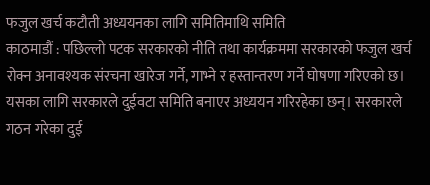फजुल खर्च कटौती अध्ययनका लागि समितिमाथि समिति
काठमाडौं : पछिल्लो पटक सरकारको नीति तथा कार्यक्रममा सरकारको फजुल खर्च रोक्न अनावश्यक संरचना खारेज गर्ने, गाभ्ने र हस्तान्तरण गर्ने घोषणा गरिएको छ। यसका लागि सरकारले दुईवटा समिति बनाएर अध्ययन गरिरहेका छन्। सरकारले गठन गरेका दुई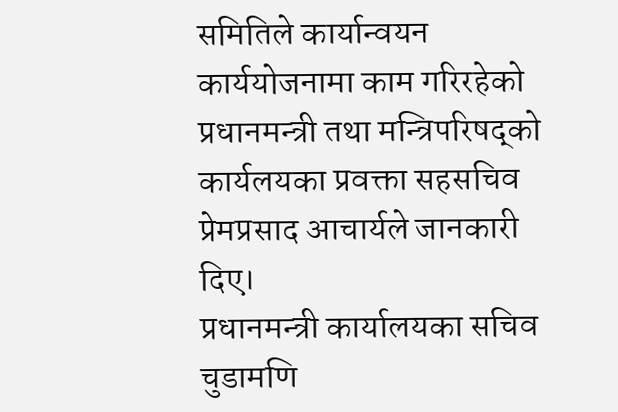समितिले कार्यान्वयन कार्ययोजनामा काम गरिरहेको प्रधानमन्त्री तथा मन्त्रिपरिषद्को कार्यलयका प्रवक्ता सहसचिव प्रेमप्रसाद आचार्यले जानकारी दिए।
प्रधानमन्त्री कार्यालयका सचिव चुडामणि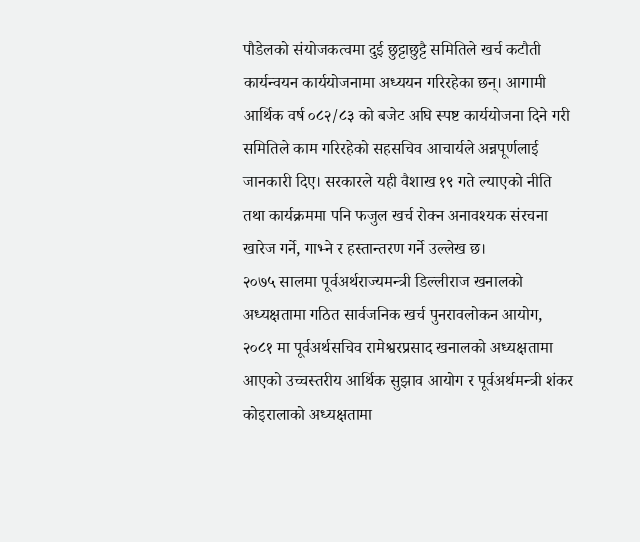पौडेलको संयोजकत्वमा दुई छुट्टाछुट्टै समितिले खर्च कटौती कार्यन्वयन कार्ययोजनामा अध्ययन गरिरहेका छन्। आगामी आर्थिक वर्ष ०८२/८३ को बजेट अघि स्पष्ट कार्ययोजना दिने गरी समितिले काम गरिरहेको सहसचिव आचार्यले अन्नपूर्णलाई जानकारी दिए। सरकारले यही वैशाख १९ गते ल्याएको नीति तथा कार्यक्रममा पनि फजुल खर्च रोक्न अनावश्यक संरचना खारेज गर्ने, गाभ्ने र हस्तान्तरण गर्ने उल्लेख छ।
२०७५ सालमा पूर्वअर्थराज्यमन्त्री डिल्लीराज खनालको अध्यक्षतामा गठित सार्वजनिक खर्च पुनरावलोकन आयोग, २०८१ मा पूर्वअर्थसचिव रामेश्वरप्रसाद खनालको अध्यक्षतामा आएको उच्चस्तरीय आर्थिक सुझाव आयोग र पूर्वअर्थमन्त्री शंकर कोइरालाको अध्यक्षतामा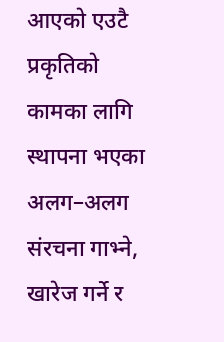आएको एउटै प्रकृतिको कामका लागि स्थापना भएका अलग–अलग संरचना गाभ्ने, खारेज गर्ने र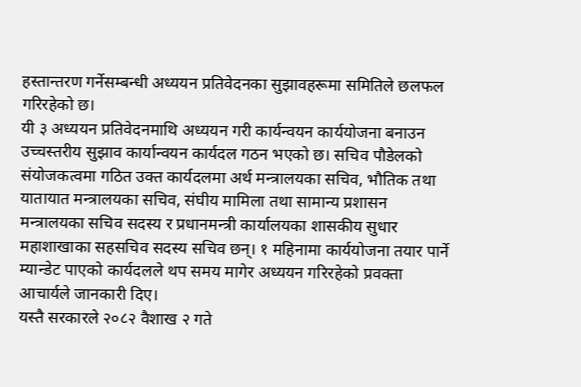हस्तान्तरण गर्नेसम्बन्धी अध्ययन प्रतिवेदनका सुझावहरूमा समितिले छलफल गरिरहेको छ।
यी ३ अध्ययन प्रतिवेदनमाथि अध्ययन गरी कार्यन्वयन कार्ययोजना बनाउन उच्चस्तरीय सुझाव कार्यान्वयन कार्यदल गठन भएको छ। सचिव पौडेलको संयोजकत्वमा गठित उक्त कार्यदलमा अर्थ मन्त्रालयका सचिव, भौतिक तथा यातायात मन्त्रालयका सचिव, संघीय मामिला तथा सामान्य प्रशासन मन्त्रालयका सचिव सदस्य र प्रधानमन्त्री कार्यालयका शासकीय सुधार महाशाखाका सहसचिव सदस्य सचिव छन्। १ महिनामा कार्ययोजना तयार पार्ने म्यान्डेट पाएको कार्यदलले थप समय मागेर अध्ययन गरिरहेको प्रवक्ता आचार्यले जानकारी दिए।
यस्तै सरकारले २०८२ वैशाख २ गते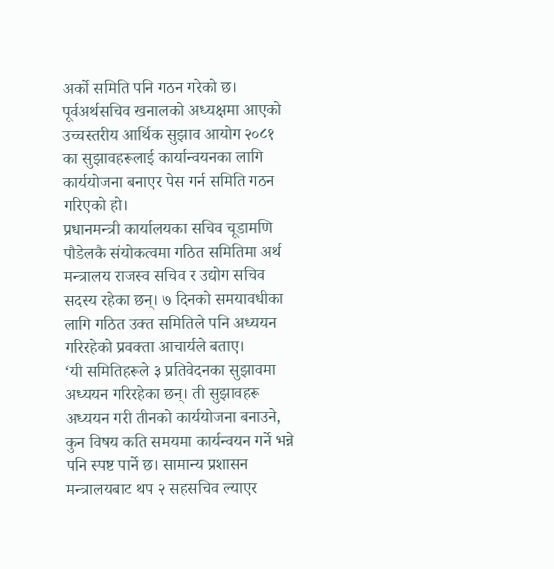अर्को समिति पनि गठन गरेको छ। पूर्वअर्थसचिव खनालको अध्यक्षमा आएको उच्चस्तरीय आर्थिक सुझाव आयोग २०८१ का सुझावहरूलाई कार्यान्वयनका लागि कार्ययोजना बनाएर पेस गर्न समिति गठन गरिएको हो।
प्रधानमन्त्री कार्यालयका सचिव चूडामणि पौडेलकै संयोकत्वमा गठित समितिमा अर्थ मन्त्रालय राजस्व सचिव र उद्योग सचिव सदस्य रहेका छन्। ७ दिनको समयावधीका लागि गठित उक्त समितिले पनि अध्ययन गरिरहेको प्रवक्ता आचार्यले बताए।
‘यी समितिहरूले ३ प्रतिवेदनका सुझावमा अध्ययन गरिरहेका छन्। ती सुझावहरू अध्ययन गरी तीनको कार्ययोजना बनाउने, कुन विषय कति समयमा कार्यन्वयन गर्ने भन्ने पनि स्पष्ट पार्ने छ। सामान्य प्रशासन मन्त्रालयबाट थप २ सहसचिव ल्याएर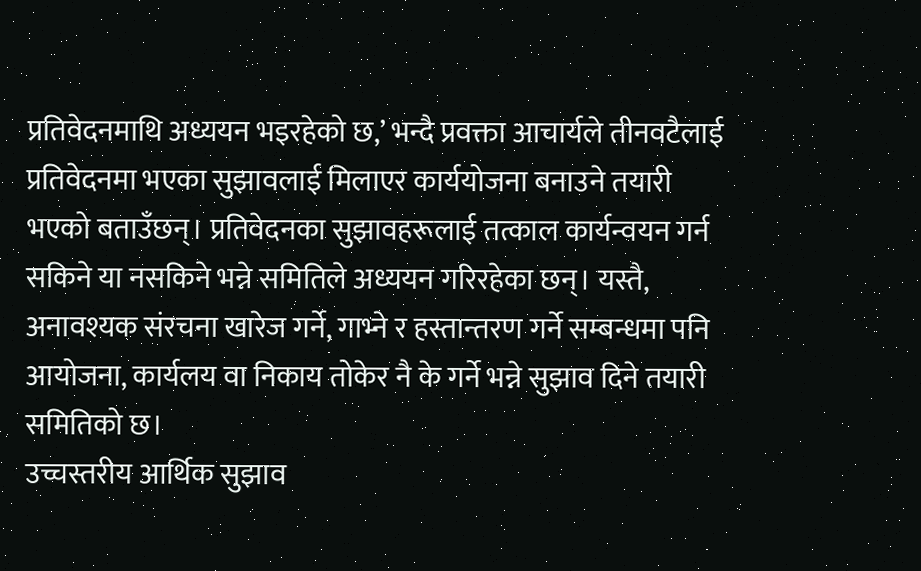प्रतिवेदनमाथि अध्ययन भइरहेको छ,’ भन्दै प्रवक्ता आचार्यले तीनवटैलाई प्रतिवेदनमा भएका सुझावलाई मिलाएर कार्ययोजना बनाउने तयारी भएको बताउँछन्। प्रतिवेदनका सुझावहरूलाई तत्काल कार्यन्वयन गर्न सकिने या नसकिने भन्ने समितिले अध्ययन गरिरहेका छन्। यस्तै, अनावश्यक संरचना खारेज गर्ने, गाभ्ने र हस्तान्तरण गर्ने सम्बन्धमा पनि आयोजना, कार्यलय वा निकाय तोकेर नै के गर्ने भन्ने सुझाव दिने तयारी समितिको छ।
उच्चस्तरीय आर्थिक सुझाव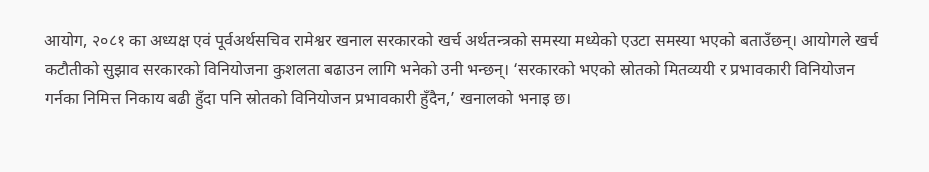आयोग, २०८१ का अध्यक्ष एवं पूर्वअर्थसचिव रामेश्वर खनाल सरकारको खर्च अर्थतन्त्रको समस्या मध्येको एउटा समस्या भएको बताउँछन्। आयोगले खर्च कटौतीको सुझाव सरकारको विनियोजना कुशलता बढाउन लागि भनेको उनी भन्छन्। ‘सरकारको भएको स्रोतको मितव्ययी र प्रभावकारी विनियोजन गर्नका निमित्त निकाय बढी हुँदा पनि स्रोतको विनियोजन प्रभावकारी हुँदैन,’ खनालको भनाइ छ।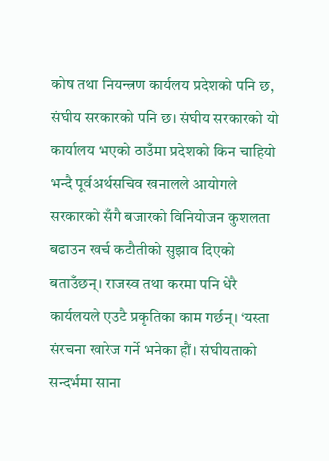कोष तथा नियन्त्रण कार्यलय प्रदेशको पनि छ, संघीय सरकारको पनि छ। संघीय सरकारको यो कार्यालय भएको ठाउँमा प्रदेशको किन चाहियो भन्दै पूर्वअर्थसचिव खनालले आयोगले सरकारको सँगै बजारको विनियोजन कुशलता बढाउन खर्च कटौतीको सुझाव दिएको बताउँछन्। राजस्व तथा करमा पनि धेरै कार्यलयले एउटै प्रकृतिका काम गर्छन्। ‘यस्ता संरचना खारेज गर्ने भनेका हौं। संघीयताको सन्दर्भमा साना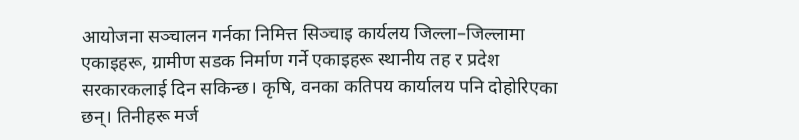आयोजना सञ्चालन गर्नका निमित्त सिञ्चाइ कार्यलय जिल्ला–जिल्लामा एकाइहरू, ग्रामीण सडक निर्माण गर्ने एकाइहरू स्थानीय तह र प्रदेश सरकारकलाई दिन सकिन्छ। कृषि, वनका कतिपय कार्यालय पनि दोहोरिएका छन्। तिनीहरू मर्ज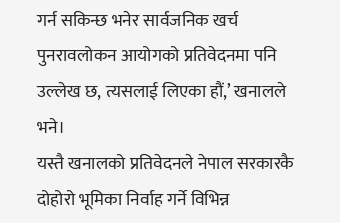गर्न सकिन्छ भनेर सार्वजनिक खर्च पुनरावलोकन आयोगको प्रतिवेदनमा पनि उल्लेख छ, त्यसलाई लिएका हौं,’ खनालले भने।
यस्तै खनालको प्रतिवेदनले नेपाल सरकारकै दोहोरो भूमिका निर्वाह गर्ने विभिन्न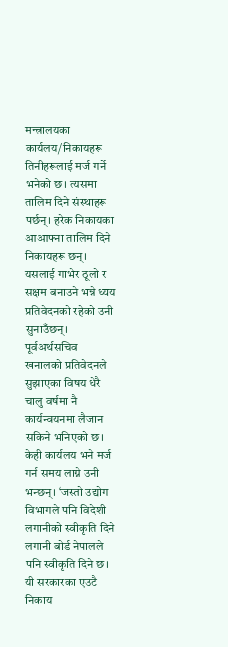मन्त्रालयका कार्यलय/निकायहरू तिनीहरूलाई मर्ज गर्ने भनेको छ। त्यसमा तालिम दिने संस्थाहरू पर्छन्। हरेक निकायका आआफ्ना तालिम दिने निकायहरू छन्। यसलाई गाभेर ठूलो र सक्षम बनाउने भन्ने ध्यय प्रतिवेदनको रहेको उनी सुनाउँछन्। पूर्वअर्थसचिव खनालको प्रतिवेदनले सुझाएका विषय धेरै चालु वर्षमा नै कार्यन्वयनमा लैजान सकिने भनिएको छ। केही कार्यलय भने मर्ज गर्न समय लाग्ने उनी भन्छन्। ‘जस्तो उद्योग विभागले पनि विदेशी लगानीको स्वीकृति दिने लगानी बोर्ड नेपालले पनि स्वीकृति दिने छ।
यी सरकारका एउटै निकाय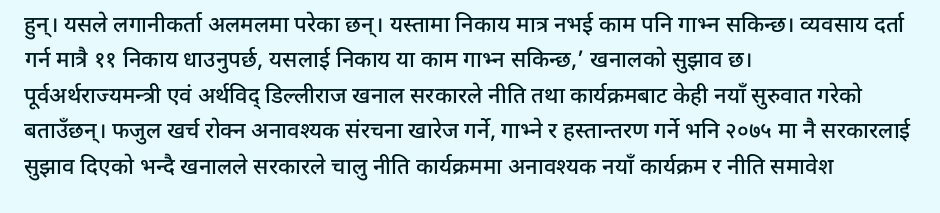हुन्। यसले लगानीकर्ता अलमलमा परेका छन्। यस्तामा निकाय मात्र नभई काम पनि गाभ्न सकिन्छ। व्यवसाय दर्ता गर्न मात्रै ११ निकाय धाउनुपर्छ, यसलाई निकाय या काम गाभ्न सकिन्छ,’ खनालको सुझाव छ।
पूर्वअर्थराज्यमन्त्री एवं अर्थविद् डिल्लीराज खनाल सरकारले नीति तथा कार्यक्रमबाट केही नयाँ सुरुवात गरेको बताउँछन्। फजुल खर्च रोक्न अनावश्यक संरचना खारेज गर्ने, गाभ्ने र हस्तान्तरण गर्ने भनि २०७५ मा नै सरकारलाई सुझाव दिएको भन्दै खनालले सरकारले चालु नीति कार्यक्रममा अनावश्यक नयाँ कार्यक्रम र नीति समावेश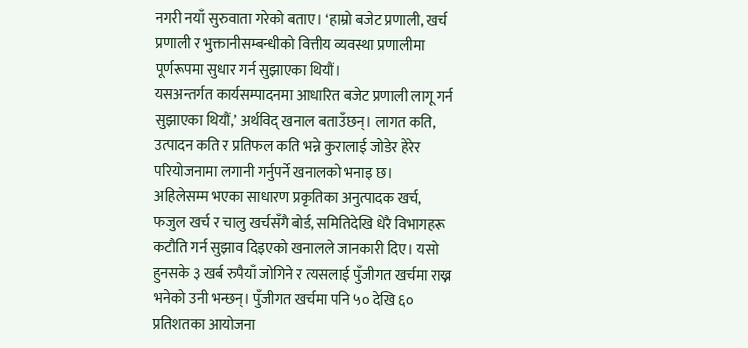नगरी नयाँ सुरुवाता गरेको बताए। ‘हाम्रो बजेट प्रणाली, खर्च प्रणाली र भुक्तानीसम्बन्धीको वित्तीय व्यवस्था प्रणालीमा पूर्णरूपमा सुधार गर्न सुझाएका थियौं।
यसअन्तर्गत कार्यसम्पादनमा आधारित बजेट प्रणाली लागू गर्न सुझाएका थियौं,’ अर्थविद् खनाल बताउँछन्। लागत कति, उत्पादन कति र प्रतिफल कति भन्ने कुरालाई जोडेर हेरेर परियोजनामा लगानी गर्नुपर्ने खनालको भनाइ छ।
अहिलेसम्म भएका साधारण प्रकृतिका अनुत्पादक खर्च, फजुल खर्च र चालु खर्चसँगै बोर्ड, समितिदेखि धेरै विभागहरू कटौति गर्न सुझाव दिइएको खनालले जानकारी दिए। यसो हुनसके ३ खर्ब रुपैयाँ जोगिने र त्यसलाई पुँजीगत खर्चमा राख्न भनेको उनी भन्छन्। पुँजीगत खर्चमा पनि ५० देखि ६० प्रतिशतका आयोजना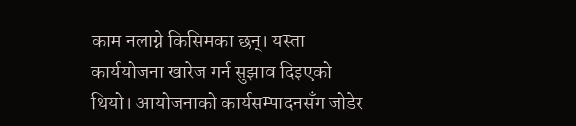काम नलाग्ने किसिमका छन्। यस्ता कार्ययोजना खारेज गर्न सुझाव दिइएको थियो। आयोजनाको कार्यसम्पादनसँग जोडेर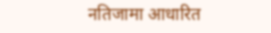नतिजामा आधारित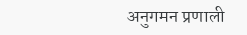अनुगमन प्रणाली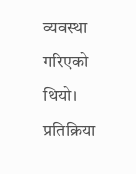व्यवस्था गरिएको थियो।
प्रतिक्रिया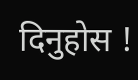दिनुहोस !